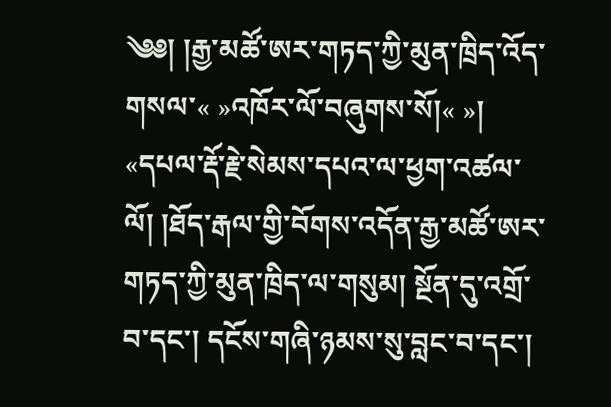༄༅། །རྒྱ་མཚོ་ཨར་གཏད་ཀྱི་མུན་ཁྲིད་འོད་གསལ་« »འཁོར་ལོ་བཞུགས་སོ།« »།
«དཔལ་རྡོ་རྗེ་སེམས་དཔའ་ལ་ཕྱག་འཚལ་ལོ། །ཐོད་རྒལ་གྱི་བོགས་འདོན་རྒྱ་མཚོ་ཨར་གཏད་ཀྱི་མུན་ཁྲིད་ལ་གསུམ། སྔོན་དུ་འགྲོ་བ་དང་། དངོས་གཞི་ཉམས་སུ་བླང་བ་དང་།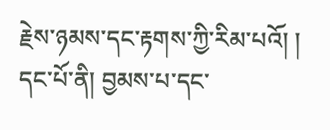རྗེས་ཉམས་དང་རྟགས་ཀྱི་རིམ་པའོ། ། དང་པོ་ནི། བྱམས་པ་དང་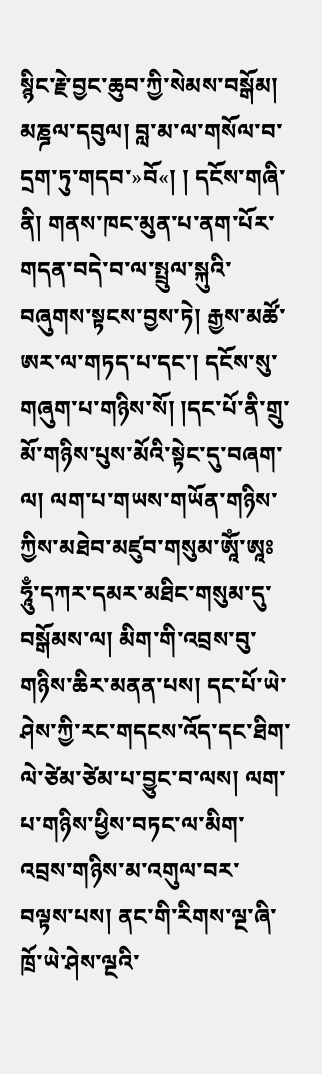སྙིང་རྗེ་བྱང་ཆུབ་ཀྱི་སེམས་བསྒོམ། མཎྜལ་དབུལ། བླ་མ་ལ་གསོལ་བ་དྲག་ཏུ་གདབ་»བོ«། ། དངོས་གཞི་ནི། གནས་ཁང་མུན་པ་ནག་པོར་གདན་བདེ་བ་ལ་སྤྲུལ་སྐུའི་བཞུགས་སྟངས་བྱས་ཏེ། རྒྱས་མཚོ་ཨར་ལ་གཏད་པ་དང་། དངོས་སུ་གཞུག་པ་གཉིས་སོ། །དང་པོ་ནི་གྲུ་མོ་གཉིས་པུས་མོའི་སྟེང་དུ་བཞག་ལ། ལག་པ་གཡས་གཡོན་གཉིས་ཀྱིས་མཐེབ་མཛུབ་གསུམ་ཨཱོཾ་ཨཱཿཧཱུྃ་དཀར་དམར་མཐིང་གསུམ་དུ་བསྒོམས་ལ། མིག་གི་འབྲས་བུ་གཉིས་ཆིར་མནན་པས། དང་པོ་ཡེ་ཤེས་ཀྱི་རང་གདངས་འོད་དང་ཐིག་ལེ་ཙེམ་ཙེམ་པ་བྱུང་བ་ལས། ལག་པ་གཉིས་ཕྱིས་བཏང་ལ་མིག་འབྲས་གཉིས་མ་འགུལ་བར་བལྟས་པས། ནང་གི་རིགས་ལྔ་ཞི་ཁྲོ་ཡེ་ཤེས་ལྔའི་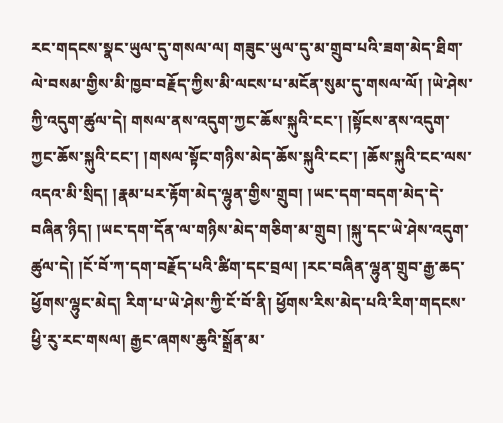རང་གདངས་སྣང་ཡུལ་དུ་གསལ་ལ། གཟུང་ཡུལ་དུ་མ་གྲུབ་པའི་ཟག་མེད་ཐིག་ལེ་བསམ་གྱིས་མི་ཁྱབ་བརྗོད་ཀྱིས་མི་ལངས་པ་མངོན་སུམ་དུ་གསལ་ལོ། །ཡེ་ཤེས་ཀྱི་འདུག་ཚུལ་དེ། གསལ་ནས་འདུག་ཀྱང་ཆོས་སྐུའི་ངང་། །སྟོངས་ནས་འདུག་ཀྱང་ཆོས་སྐུའི་ངང་། །གསལ་སྟོང་གཉིས་མེད་ཆོས་སྐུའི་ངང་། །ཆོས་སྐུའི་ངང་ལས་འདའ་མི་སྲིད། །རྣམ་པར་རྟོག་མེད་ལྷུན་གྱིས་གྲུབ། །ཡང་དག་བདག་མེད་དེ་བཞིན་ཉིད། །ཡང་དག་དོན་ལ་གཉིས་མེད་གཅིག་མ་གྲུབ། །སྐུ་དང་ཡེ་ཤེས་འདུག་ཚུལ་དེ། །ངོ་བོ་ཀ་དག་བརྗོད་པའི་ཚིག་དང་བྲལ། །རང་བཞིན་ལྷུན་གྲུབ་རྒྱ་ཆད་ཕྱོགས་ལྷུང་མེད། རིག་པ་ཡེ་ཤེས་ཀྱི་ངོ་བོ་ནི། ཕྱོགས་རིས་མེད་པའི་རིག་གདངས་ཕྱི་རུ་རང་གསལ། རྒྱང་ཞགས་ཆུའི་སྒྲོན་མ་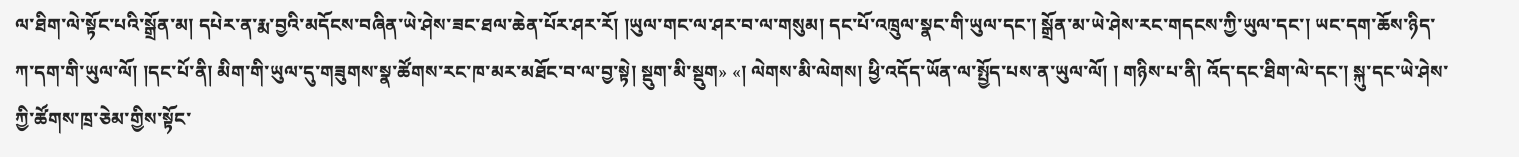ལ་ཐིག་ལེ་སྟོང་པའི་སྒྲོན་མ། དཔེར་ན་རྨ་བྱའི་མདོངས་བཞིན་ཡེ་ཤེས་ཟང་ཐལ་ཆེན་པོར་ཤར་རོ། །ཡུལ་གང་ལ་ཤར་བ་ལ་གསུམ། དང་པོ་འཁྲུལ་སྣང་གི་ཡུལ་དང་། སྒྲོན་མ་ཡེ་ཤེས་རང་གདངས་ཀྱི་ཡུལ་དང་། ཡང་དག་ཆོས་ཉིད་ཀ་དག་གི་ཡུལ་ལོ། །དང་པོ་ནི། མིག་གི་ཡུལ་དུ་གཟུགས་སྣ་ཚོགས་རང་ཁ་མར་མཐོང་བ་ལ་བྱ་སྟེ། སྡུག་མི་སྡུག» «། ལེགས་མི་ལེགས། ཕྱི་འདོད་ཡོན་ལ་སྤྱོད་པས་ན་ཡུལ་ལོ། ། གཉིས་པ་ནི། འོད་དང་ཐིག་ལེ་དང་། སྐུ་དང་ཡེ་ཤེས་ཀྱི་ཚོགས་ཁྲ་ཅེམ་གྱིས་སྟོང་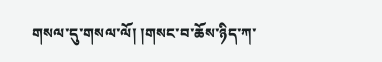གསལ་དུ་གསལ་ལོ། །གསང་བ་ཆོས་ཉིད་ཀ་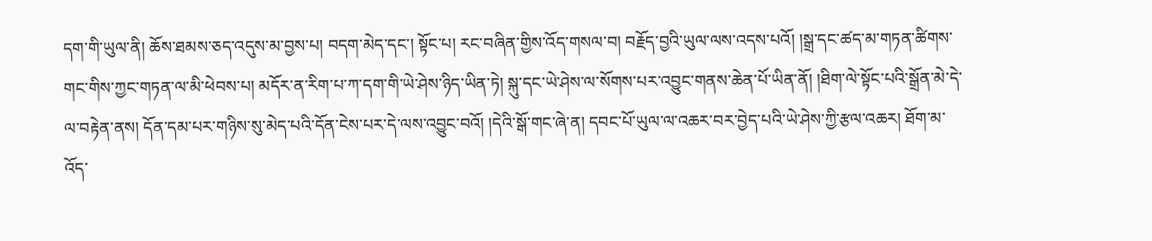དག་གི་ཡུལ་ནི། ཆོས་ཐམས་ཅད་འདུས་མ་བྱས་པ། བདག་མེད་དང་། སྟོང་པ། རང་བཞིན་གྱིས་འོད་གསལ་བ། བརྗོད་བྱའི་ཡུལ་ལས་འདས་པའོ། །སྒྲ་དང་ཚད་མ་གཏན་ཚིགས་གང་གིས་ཀྱང་གཏན་ལ་མི་ཕེབས་པ། མདོར་ན་རིག་པ་ཀ་དག་གི་ཡེ་ཤེས་ཉིད་ཡིན་ཏེ། སྐུ་དང་ཡེ་ཤེས་ལ་སོགས་པར་འབྱུང་གནས་ཆེན་པོ་ཡིན་ནོ། །ཐིག་ལེ་སྟོང་པའི་སྒྲོན་མེ་དེ་ལ་བརྟེན་ནས། དོན་དམ་པར་གཉིས་སུ་མེད་པའི་དོན་ངེས་པར་དེ་ལས་འབྱུང་བའོ། །དེའི་སྒོ་གང་ཞེ་ན། དབང་པོ་ཡུལ་ལ་འཆར་བར་བྱེད་པའི་ཡེ་ཤེས་ཀྱི་རྩལ་འཆར། ཐོག་མ་འོད་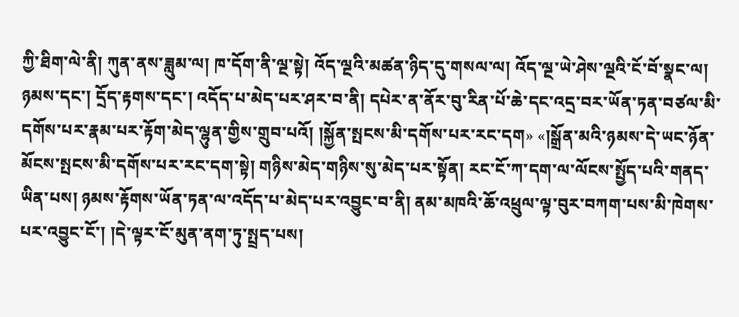ཀྱི་ཐིག་ལེ་ནི། ཀུན་ནས་ཟླུམ་ལ། ཁ་དོག་ནི་ལྔ་སྟེ། འོད་ལྔའི་མཚན་ཉིད་དུ་གསལ་ལ། འོད་ལྔ་ཡེ་ཤེས་ལྔའི་ངོ་བོ་སྣང་ལ། ཉམས་དང་། དྲོད་རྟགས་དང་། འདོད་པ་མེད་པར་ཤར་བ་ནི། དཔེར་ན་ནོར་བུ་རིན་པོ་ཆེ་དང་འདྲ་བར་ཡོན་ཏན་བཙལ་མི་དགོས་པར་རྣམ་པར་རྟོག་མེད་ལྷུན་གྱིས་གྲུབ་པའོ། །སྐྱོན་སྤངས་མི་དགོས་པར་རང་དག» «།སྒྲོན་མའི་ཉམས་དེ་ཡང་ཉོན་མོངས་སྤངས་མི་དགོས་པར་རང་དག་སྟེ། གཉིས་མེད་གཉིས་སུ་མེད་པར་སྟོན། རང་ངོ་ཀ་དག་ལ་ལོངས་སྤྱོད་པའི་གནད་ཡིན་པས། ཉམས་རྟོགས་ཡོན་ཏན་ལ་འདོད་པ་མེད་པར་འབྱུང་བ་ནི། ནམ་མཁའི་ཆོ་འཕྲུལ་ལྟ་བུར་བཀག་པས་མི་ཁེགས་པར་འབྱུང་ངོ་། །དེ་ལྟར་ངོ་མུན་ནག་ཏུ་སྤྲད་པས།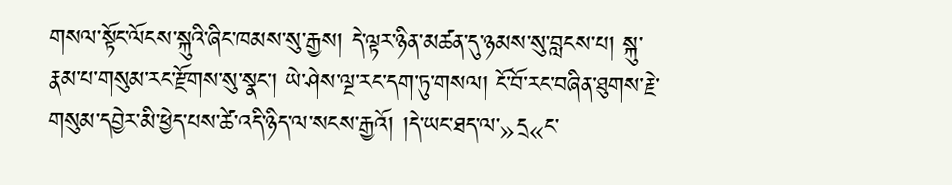གསལ་སྟོང་ལོངས་སྐུའི་ཞིང་ཁམས་སུ་རྒྱས། དེ་ལྟར་ཉིན་མཚན་དུ་ཉམས་སུ་བླངས་པ། སྐུ་རྣམ་པ་གསུམ་རང་རྫོགས་སུ་སྣང་། ཡེ་ཤེས་ལྔ་རང་དག་ཏུ་གསལ། ངོ་བོ་རང་བཞིན་ཐུགས་རྗེ་གསུམ་དབྱེར་མི་ཕྱེད་པས་ཚེ་འདི་ཉིད་ལ་སངས་རྒྱའོ། །དེ་ཡང་ཐད་ལ་»དྲ«ང་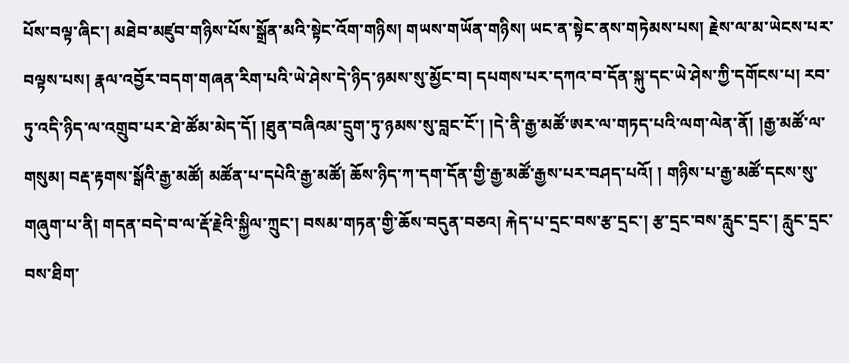པོས་བལྟ་ཞིང་། མཐེབ་མཛུབ་གཉིས་པོས་སྒྲོན་མའི་སྟེང་འོག་གཉིས། གཡས་གཡོན་གཉིས། ཡང་ན་སྟེང་ནས་གཏེམས་པས། རྗེས་ལ་མ་ཡེངས་པར་བལྟས་པས། རྣལ་འབྱོར་བདག་གཞན་རིག་པའི་ཡེ་ཤེས་དེ་ཉིད་ཉམས་སུ་མྱོང་བ། དཔགས་པར་དཀའ་བ་དོན་སྐུ་དང་ཡེ་ཤེས་ཀྱི་དགོངས་པ། རབ་ཏུ་འདི་ཉིད་ལ་འགྲུབ་པར་ཐེ་ཚོམ་མེད་དོ། །ཐུན་བཞིའམ་དྲུག་ཏུ་ཉམས་སུ་བླང་ངོ་། །དེ་ནི་རྒྱ་མཚོ་ཨར་ལ་གཏད་པའི་ལག་ལེན་ནོ། །རྒྱ་མཚོ་ལ་གསུམ། བརྡ་རྟགས་སྒོའི་རྒྱ་མཚོ། མཚོན་པ་དཔེའི་རྒྱ་མཚོ། ཆོས་ཉིད་ཀ་དག་དོན་གྱི་རྒྱ་མཚོ་རྒྱས་པར་བཤད་པའོ། ། གཉིས་པ་རྒྱ་མཚོ་དངས་སུ་གཞུག་པ་ནི། གདན་བདེ་བ་ལ་རྡོ་རྗེའི་སྐྱིལ་ཀྲུང་། བསམ་གཏན་གྱི་ཆོས་བདུན་བཅའ། རྐེད་པ་དྲང་བས་རྩ་དྲང་། རྩ་དྲང་བས་རླུང་དྲང་། རླུང་དྲང་བས་ཐིག་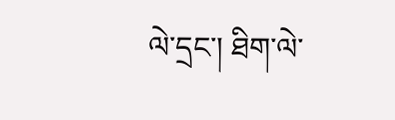ལེ་དྲང་། ཐིག་ལེ་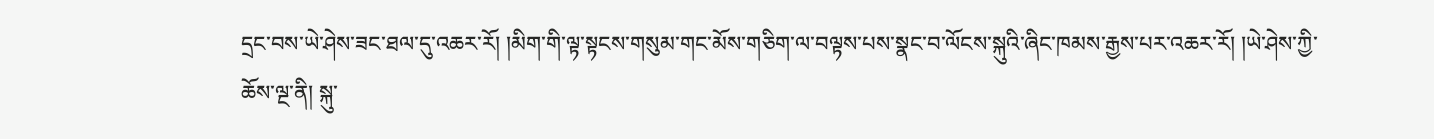དྲང་བས་ཡེ་ཤེས་ཟང་ཐལ་དུ་འཆར་རོ། །མིག་གི་ལྟ་སྟངས་གསུམ་གང་མོས་གཅིག་ལ་བལྟས་པས་སྣང་བ་ལོངས་སྐུའི་ཞིང་ཁམས་རྒྱས་པར་འཆར་རོ། །ཡེ་ཤེས་ཀྱི་ཆོས་ལྔ་ནི། སྐུ་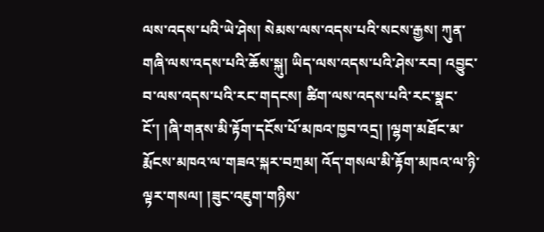ལས་འདས་པའི་ཡེ་ཤེས། སེམས་ལས་འདས་པའི་སངས་རྒྱས། ཀུན་གཞི་ལས་འདས་པའི་ཆོས་སྐུ། ཡིད་ལས་འདས་པའི་ཤེས་རབ། འབྱུང་བ་ལས་འདས་པའི་རང་གདངས། ཚིག་ལས་འདས་པའི་རང་སྣང་ངོ་། །ཞི་གནས་མི་རྟོག་དངོས་པོ་མཁའ་ཁྱབ་འདྲ། །ལྷག་མཐོང་མ་རྨོངས་མཁའ་ལ་གཟའ་སྐར་བཀྲམ། འོད་གསལ་མི་རྟོག་མཁའ་ལ་ཉི་ལྟར་གསལ། །ཟུང་འཇུག་གཉིས་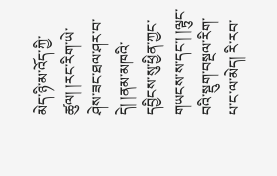མེད་ཉི་མ་འོད་ཀྱི་ཚུལ། །རང་རིག་ཡེ་ཤེས་ཟང་ཐལ་ཤར་བ་དེ། །ནམ་མཁའི་དབྱིངས་སུ་ཕྱིན་ཀྱང་གཡངས་ས་དང་། །ལྟུང་བའི་སྡུག་བསྔལ་རིག་པ་ང་ལ་མེད། རི་རབ་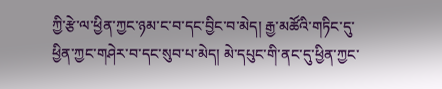ཀྱི་རྩེ་ལ་ཕྱིན་ཀྱང་ཉམ་ང་བ་དང་བྱིང་བ་མེད། རྒྱ་མཚོའི་གཏིང་དུ་ཕྱིན་ཀྱང་གཤེར་བ་དང་སུབ་པ་མེད། མེ་དཔུང་གི་ནང་དུ་ཕྱིན་ཀྱང་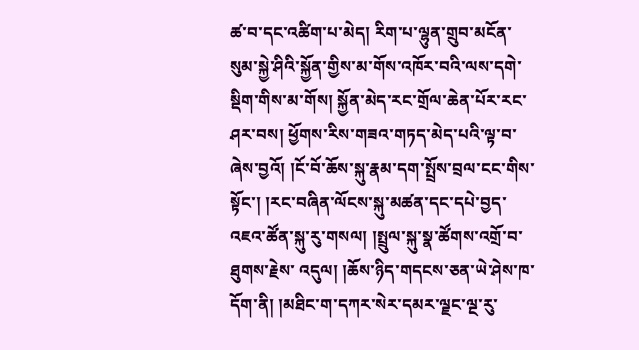ཚ་བ་དང་འཚིག་པ་མེད། རིག་པ་ལྷུན་གྲུབ་མངོན་སུམ་སྐྱེ་ཤིའི་སྐྱོན་གྱིས་མ་གོས་འཁོར་བའི་ལས་དགེ་སྡིག་གིས་མ་གོས། སྐྱོན་མེད་རང་གྲོལ་ཆེན་པོར་རང་ཤར་བས། ཕྱོགས་རིས་གཟའ་གཏད་མེད་པའི་ལྟ་བ་ཞེས་བྱའོ། །ངོ་བོ་ཆོས་སྐུ་རྣམ་དག་སྤྲོས་བྲལ་ངང་གིས་སྟོང་། །རང་བཞིན་ལོངས་སྐུ་མཚན་དང་དཔེ་བྱད་འཇའ་ཚོན་སྐུ་རུ་གསལ། །སྤྲུལ་སྐུ་སྣ་ཚོགས་འགྲོ་བ་ཐུགས་རྗེས་ འདུལ། །ཆོས་ཉིད་གདངས་ཅན་ཡེ་ཤེས་ཁ་དོག་ནི། །མཐིང་ག་དཀར་སེར་དམར་ལྗང་ལྔ་རུ་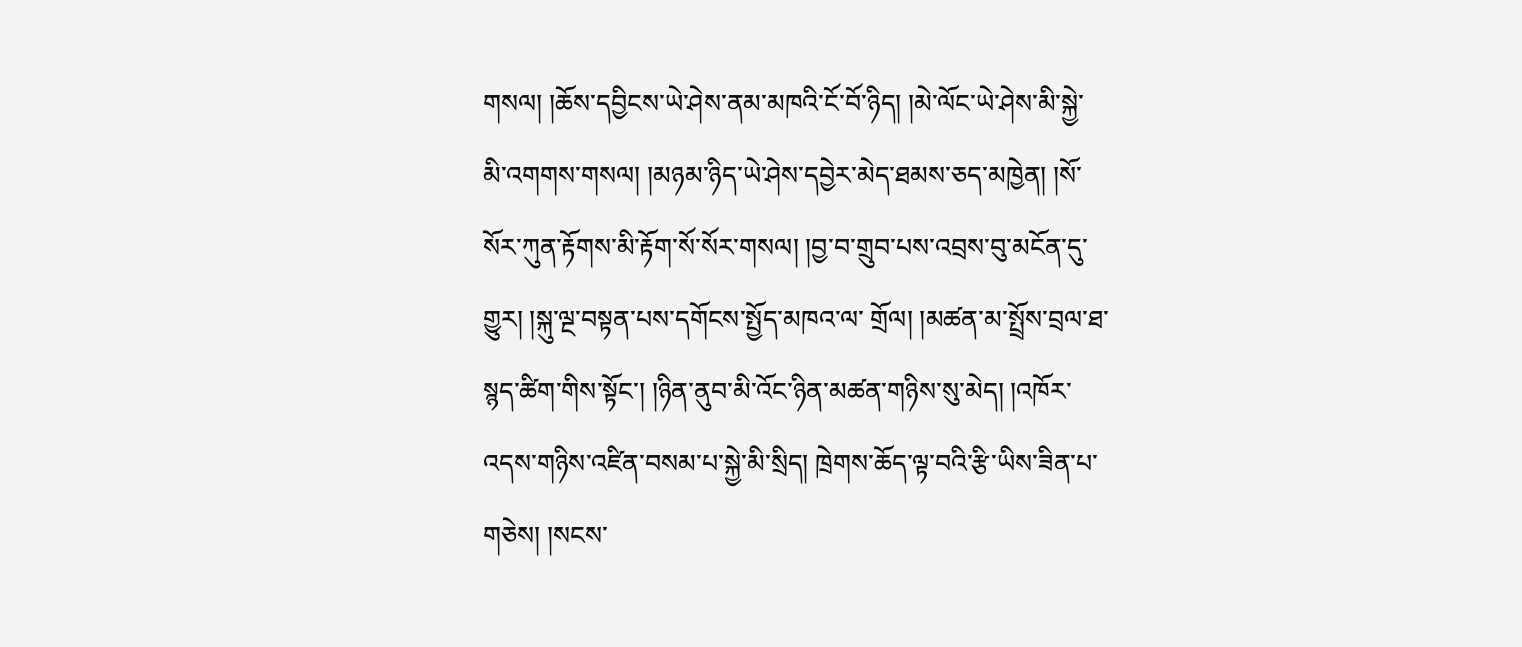གསལ། །ཆོས་དབྱིངས་ཡེ་ཤེས་ནམ་མཁའི་ངོ་བོ་ཉིད། །མེ་ལོང་ཡེ་ཤེས་མི་སྐྱེ་མི་འགགས་གསལ། །མཉམ་ཉིད་ཡེ་ཤེས་དབྱེར་མེད་ཐམས་ཅད་མཁྱེན། །སོ་སོར་ཀུན་རྟོགས་མི་རྟོག་སོ་སོར་གསལ། །བྱ་བ་གྲུབ་པས་འབྲས་བུ་མངོན་དུ་གྱུར། །སྐུ་ལྔ་བསྟན་པས་དགོངས་སྤྱོད་མཁའ་ལ་ གྲོལ། །མཚན་མ་སྤྲོས་བྲལ་ཐ་སྙད་ཚིག་གིས་སྟོང་། །ཉིན་ནུབ་མི་འོང་ཉིན་མཚན་གཉིས་སུ་མེད། །འཁོར་འདས་གཉིས་འཛིན་བསམ་པ་སྐྱེ་མི་སྲིད། ཁྲེགས་ཆོད་ལྟ་བའི་རྩི་ཡིས་ཟིན་པ་གཅེས། །སངས་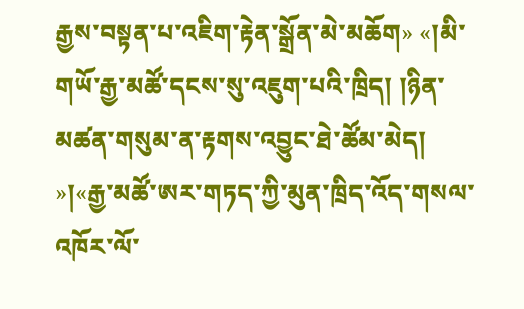རྒྱས་བསྟན་པ་འཇིག་རྟེན་སྒྲོན་མེ་མཆོག» «།མི་གཡོ་རྒྱ་མཚོ་དངས་སུ་འཇུག་པའི་ཁྲིད། །ཉིན་མཚན་གསུམ་ན་རྟགས་འབྱུང་ཐེ་ཚོམ་མེད། »།«རྒྱ་མཚོ་ཨར་གཏད་ཀྱི་མུན་ཁྲིད་འོད་གསལ་འཁོར་ལོ་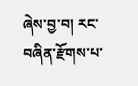ཞེས་བྱ་བ། རང་བཞིན་རྫོགས་པ་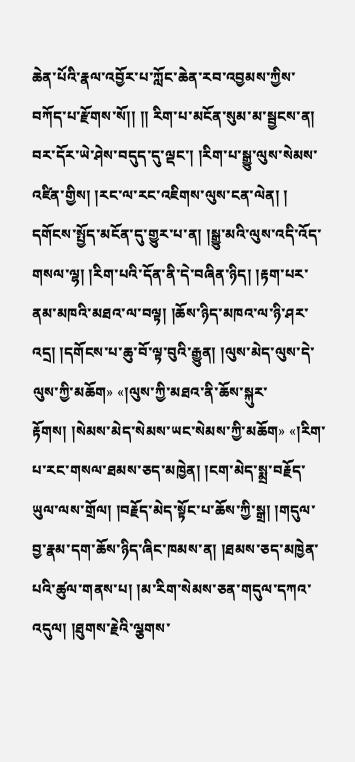ཆེན་པོའི་རྣལ་འབྱོར་པ་ཀློང་ཆེན་རབ་འབྱམས་ཀྱིས་བཀོད་པ་རྫོགས་སོ།། །། རིག་པ་མངོན་སུམ་མ་སྦྱངས་ན། བར་དོར་ཡེ་ཤེས་བདུད་དུ་ལྡང་། །རིག་པ་སྒྱུ་ལུས་སེམས་འཛིན་གྱིས། །རང་ལ་རང་འཇིགས་ལུས་ངན་ལེན། ། དགོངས་སྤྱོད་མངོན་དུ་གྱུར་པ་ན། །སྒྱུ་མའི་ལུས་འདི་འོད་གསལ་ལྷ། །རིག་པའི་དོན་ནི་དེ་བཞིན་ཉིད། །རྟག་པར་ནམ་མཁའི་མཐའ་ལ་བལྟ། །ཆོས་ཉིད་མཁའ་ལ་ཉི་ཤར་འདྲ། །དགོངས་པ་ཆུ་བོ་ལྟ་བུའི་རྒྱུན། །ལུས་མེད་ལུས་དེ་ལུས་ཀྱི་མཆོག» «།ལུས་ཀྱི་མཐའ་ནི་ཆོས་སྐུར་རྟོགས། །སེམས་མེད་སེམས་ཡང་སེམས་ཀྱི་མཆོག» «།རིག་པ་རང་གསལ་ཐམས་ཅད་མཁྱེན། །ངག་མེད་སྨྲ་བརྗོད་ཡུལ་ལས་གྲོལ། །བརྗོད་མེད་སྟོང་པ་ཆོས་ཀྱི་སྒྲ། །གདུལ་བྱ་རྣམ་དག་ཆོས་ཉིད་ཞིང་ཁམས་ན། །ཐམས་ཅད་མཁྱེན་པའི་ཚུལ་གནས་པ། །མ་རིག་སེམས་ཅན་གདུལ་དཀའ་འདུལ། །ཐུགས་རྗེའི་ལྕགས་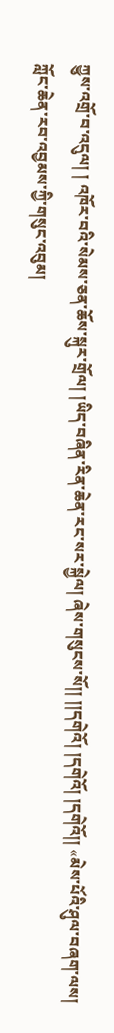ཀྱུས་འགྲོ་བ་འདུལ། ། འཁོར་བའི་སེམས་ཅན་ཆོས་སྐུར་གྲོལ། །ཡིད་བཞིན་རིན་ཆེན་རང་སར་སྐྱེལ། ཞེས་གསུངས་སོ།། །།དགེའོ། །དགེའོ། །དགེའོ།། «མེས་པོའི་ཤུལ་བཞག་ལས། ཀློང་ཆེན་རབ་འབྱམས་ཀྱི་གསུང་འབུམ།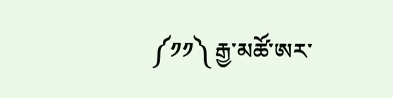༼༡༡༽ རྒྱ་མཚོ་ཨར་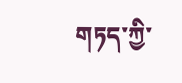གཏད་ཀྱི་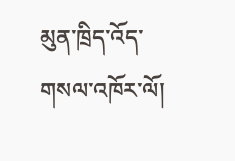མུན་ཁྲིད་འོད་གསལ་འཁོར་ལོ།